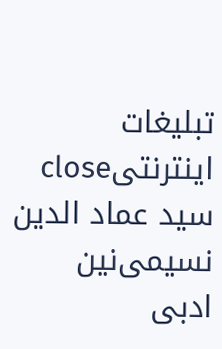تبلیغات اینترنتیclose
سید عماد الدین نسيمی‌‌نين ادبی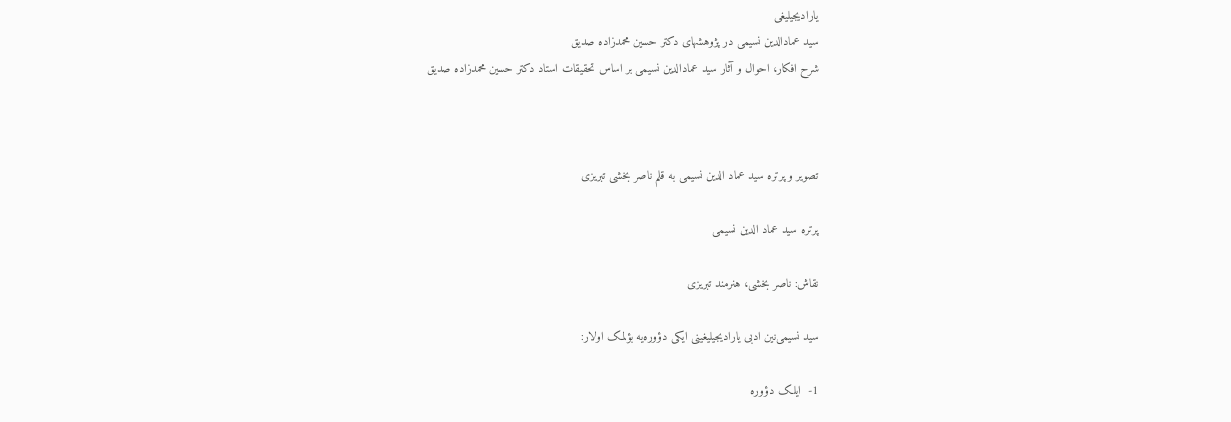يارادیجیلیغی
سید عمادالدین نسیمی در پژوهشهای دکتر حسین محمدزاده صدیق
شرح افکار، احوال و آثار سید عمادالدین نسیمی بر اساس تحقیقات استاد دکتر حسین محمدزاده صدیق



تصویر و پرتره سید عماد الدین نسیمی به قلم ناصر بخشی تبریزی

پرتره سید عماد الدین نسیمی

نقاش: ناصر بخشی، هنرمند تبریزی

سید نسیمی‌نین ادبی یارادیجیلیغینی ایکی دؤوره‌یه بؤلمک اولار:

1-  ایلک دؤوره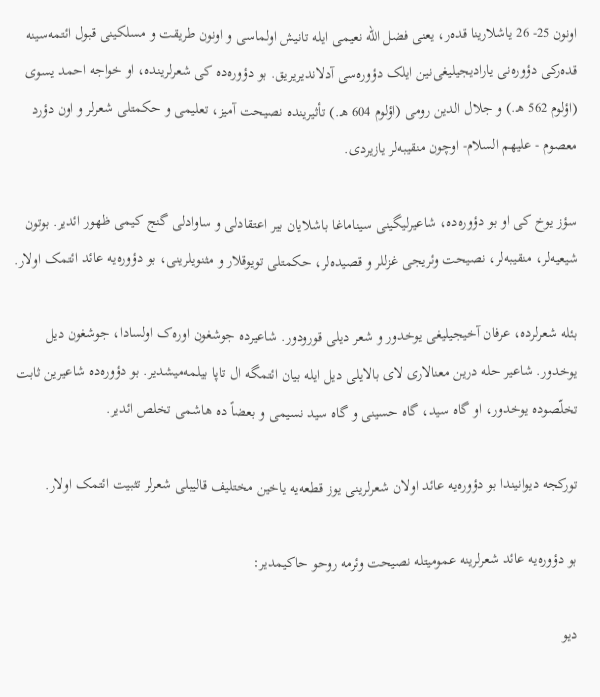اونون 25- 26 یاشلارینا قده‌ر، یعنی فضل الله نعیمی ایله تانیش اولماسی و اونون طریقت و مسلکینی قبول ائتمه‌سینه قده‌رکی دؤوره‌نی یارادیجیلیغی‌نین ایلک دؤوره‌سی آدلاندیریریق. بو دؤوره‌ده کی شعرلرینده، او خواجه احمد یسوی (اؤلوم 562 هـ.) و جلال الدین رومی (اؤلوم 604 هـ.) تأثیرینده نصیحت آمیز، تعلیمی و حکمتلی شعرلر و اون دؤرد معصوم - علیهم السلام- اوچون منقیبه‌لر یازیردی.

سؤز یوخ کی او بو دؤوره‌ده، شاعیرلیگینی سیناماغا باشلایان بیر اعتقادلی و ساوادلی گنج کیمی ظهور ائدیر. بوتون شیعیه‌لر، منقیبه‌لر، نصیحت وئریجی غزللر و قصیده‌لر، حکمتلی تویوقلار و مثنویلرینی، بو دؤوره‌یه عائد ائتمک اولار.

بئله شعرلرده، عرفان آخیجیلیغی یوخدور و شعر دیلی قورودور. شاعیرده جوشغون اوره‌ک اولسادا، جوشغون دیل یوخدور. شاعیر حله درین معنالاری لای بالایلی دیل ایله بیان ائتمگه ال تاپا بیلمه‌میشدیر. بو دؤوره‌ده شاعیرین ثابت تخلّصوده یوخدور، او گاه سید، گاه حسینی و گاه سید نسیمی و بعضاً ده هاشمی تخلص ائدیر.

تورکجه دیوانیندا‌ بو دؤوره‌یه عائد اولان شعرلرینی یوز قطعه‌یه یاخین مختلیف قالیبلی شعرلر تثبیت ائتمک اولار.

بو دؤوره‌یه عائد شعرلرینه عمومیتله نصیحت وئرمه روحو حاکیمدیر:

دیو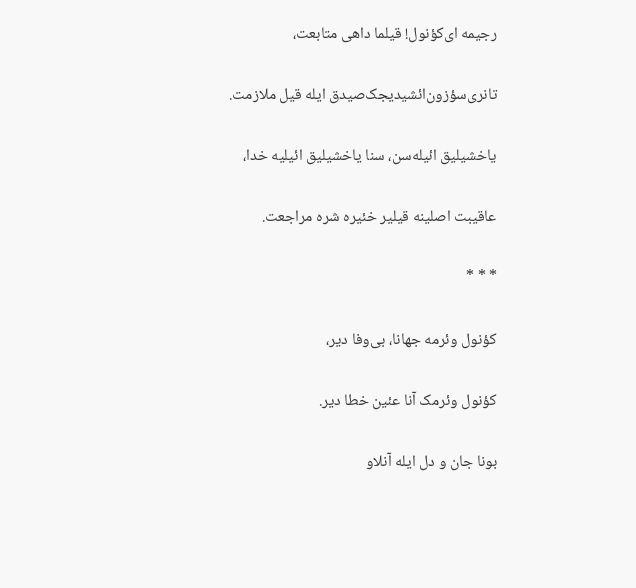رجیمه ‌ای‌کؤنول! قیلما داهی متابعت،

تانری‌سؤزون‌ائشیدیجک‌صیدق ایله قیل ملازمت.

یاخشیلیق ائیله‌سن، سنا یاخشیلیق ائیلیه خدا،

عاقیبت اصلینه قیلیر خئیره شره مراجعت.

* * *

کؤنول وئرمه جهانا، بی‌وفا دیر،

کؤنول وئرمک آنا عئین خطا دیر.

بونا جان و دل ایله آنلاو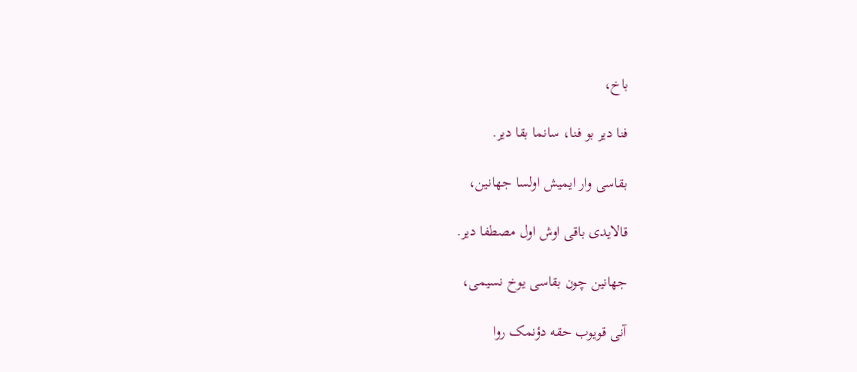باخ،

فنا دیر بو فنا، سانما بقا دیر.

بقاسی وار ایمیش اولسا جهانین،

قالایدی باقی اوش اول مصطفا دیر.

جهانین چون بقاسی یوخ نسیمی،

آنی قویوب حقه دؤنمک روا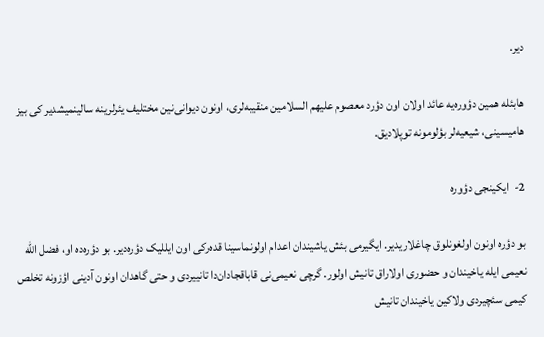دیر.

هابئله همین دؤوره‌یه عائد اولان اون دؤرد معصوم علیهم السلامین منقیبه‌لری، اونون دیوانی‌نین مختلیف یئرلرینه سالینمیشدیر کی بیز هامیسینی، شیعیه‌لر بؤلومونه توپلادیق.

2-  ایکینجی دؤوره

بو دؤره اونون اولغونلوق چاغلاریدیر. ایگیرمی بئش یاشیندان اعدام اولونماسینا قده‌رکی اون ایللیک دؤره‌دیر. بو دؤره‌ده او، فضل الله نعیمی ایله یاخیندان و حضوری اولاراق تانیش اولور. گرچی نعیمی‌نی قاباقجادان‌دا تانییردی و حتی گاهدان اونون آدینی اؤزونه تخلص کیمی سئچیردی ولاکین یاخیندان تانیش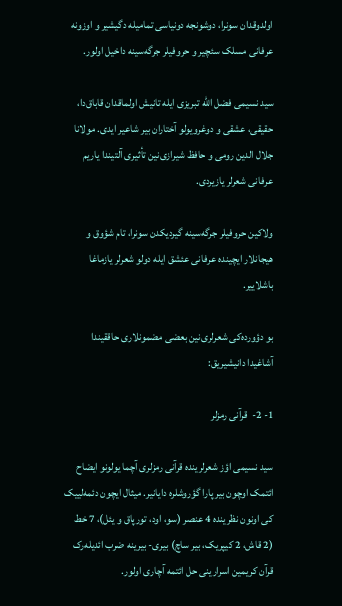اولدوقدان سونرا، دوشونجه دونیاسی تمامیله دگیشیر و اوزونه عرفانی مسلک سئچیر و حروفیلر جرگه‌سینه داخیل اولور.

سید نسیمی فضل الله تبریزی ایله تانیش اولماقدان قاباق‌دا، حقیقی، عشقی و دوغرویولو آختاران بیر شاعیر ایدی. مولانا جلال الدین رومی و حافظ شیرازی‌نین تأثیری آلتیندا یاریم عرفانی شعرلر یازیردی.

ولاکین حروفیلر جرگه‌سینه گیردیکدن سونرا، تام شؤوق و هیجانلار ایچینده عرفانی عئشق ایله دولو شعرلر یازماغا باشلاییر.

بو دؤورده‌‌کی شعرلری‌نین بعضی مضمونلاری حاققیندا آشاغیدا دانیشیریق:

1- 2-  قرآنی رمزلر

سید نسیمی اؤز شعرلرینده قرآنی رمزلری آچما یولونو ایضاح ائتمک اوچون بیر پارا گؤروشلره دایانیر. میثال ایچون دئمه‌لییک کی اونون نظرینده 4 عنصر (سو، اود، تورپاق و یئل)، 7 خط (2 قاش، 2 کیپریک، بیر ساچ) بیری- بیرینه ضرب ائدیله‌رک قرآن کریمین اسرارینی حل ائتمه آچاری اولور.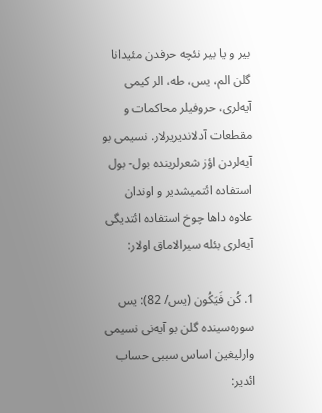بیر و یا بیر نئچه حرفدن مئیدانا گلن الم، یس، طه، الر کیمی آیه‌لری، حروفیلر محاکمات و مقطعات آدلاندیریرلار. نسیمی بو آیه‌لردن اؤز شعرلرینده بول- بول استفاده ائتمیشدیر و اوندان علاوه داها چوخ استفاده ائتدیگی آیه‌لری بئله سیرالاماق اولار:

1. کُن فَیَکُون (یس/ 82): یس سوره‌سینده گلن بو آیه‌نی نسیمی وارلیغین اساس سببی حساب ائدیر: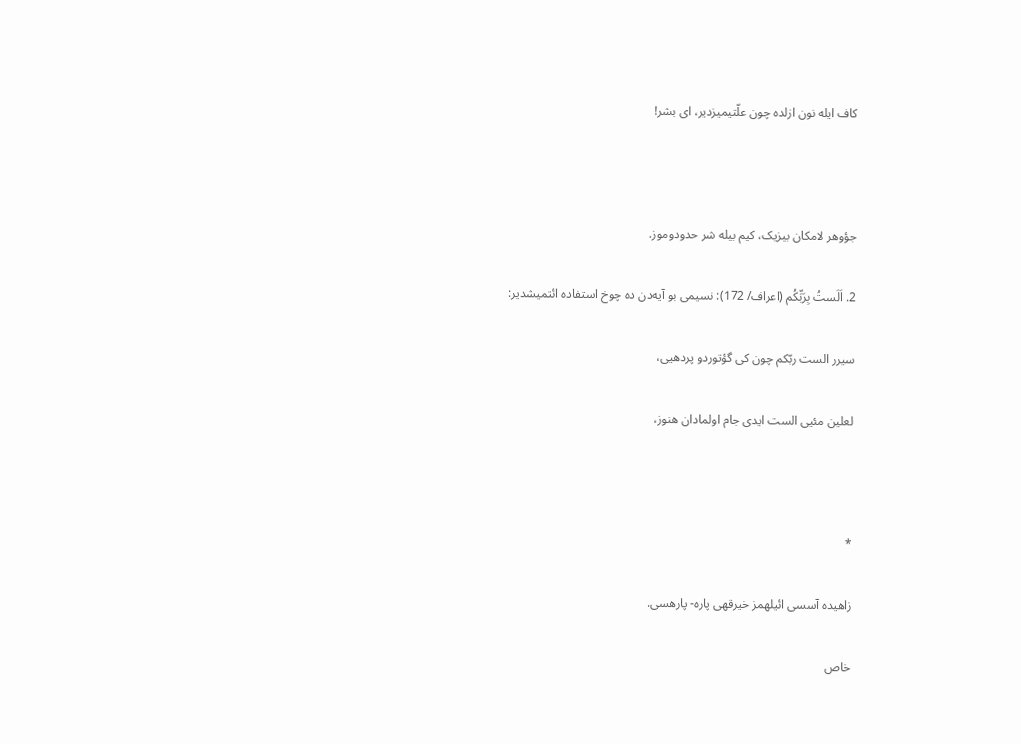کاف ایله نون ازلده چون علّتیمیزدیر، ای بشر!



جؤوهر لامکان بیزیک، کیم بیله شر حدودوموز.

2. اَلَستُ بِرَبِّکُم (اعراف/ 172): نسیمی بو آیه‌دن ده چوخ استفاده ائتمیشدیر:

سیرر الست ربّکم چون کی گؤتوردو پردهیی،

لعلین مئیی الست ایدی جام اولمادان هنوز،



*

زاهیده آسسی ائیلهمز خیرقهی پاره- پارهسی.

خاص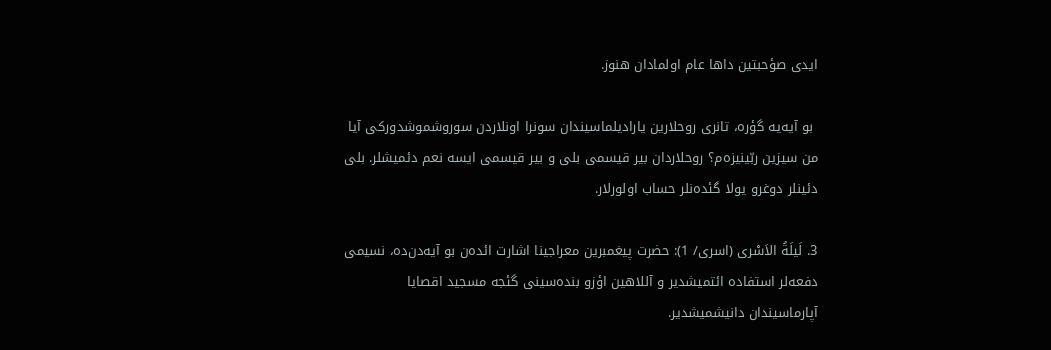ایدی صؤحبتین داها عام اولمادان هنوز.

 بو آیه‌یه گؤره، تانری روحلارین یارادیلماسیندان سونرا اونلاردن سوروشموشدورکی آیا من سیزین ربّینیزه‌م؟ روحلاردان بیر قیسمی بلی و بیر قیسمی ایسه نعم دئمیشلر. بلی دئینلر دوغرو یولا گئده‌نلر حساب اولورلار.

3. لَیلَةُ الاَسْری (اسری/ 1): حضرت پیغمبرین معراجینا اشارت ائده‌ن بو آیه‌دن‌ده، نسیمی دفعه‌لر استفاده ائتمیشدیر و آللاهین اؤزو بنده‌سینی گئجه مسجید اقصایا آپارماسیندان دانیشمیشدیر.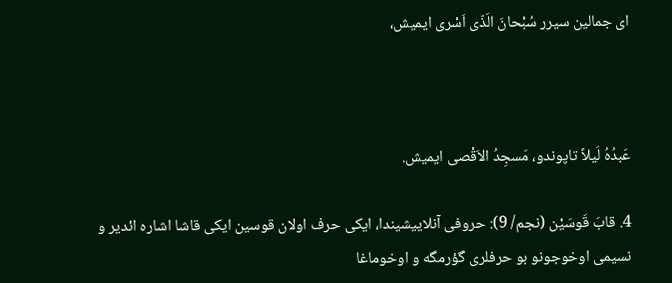ای جمالین سیرر سُبْحانَ الَذّی اَسْری ایمیش،



عَبدُهُ لَیلاً تاپوندو، مَسجِدُ الاَقْصی ایمیش.

4. قابَ قَوسَیْن (نجم/ 9): حروفی آنلاییشیندا، ایکی حرف اولان قوسین ایکی قاشا اشاره ائدیر و نسیمی اوخوجونو بو حرفلری گؤرمگه و اوخوماغا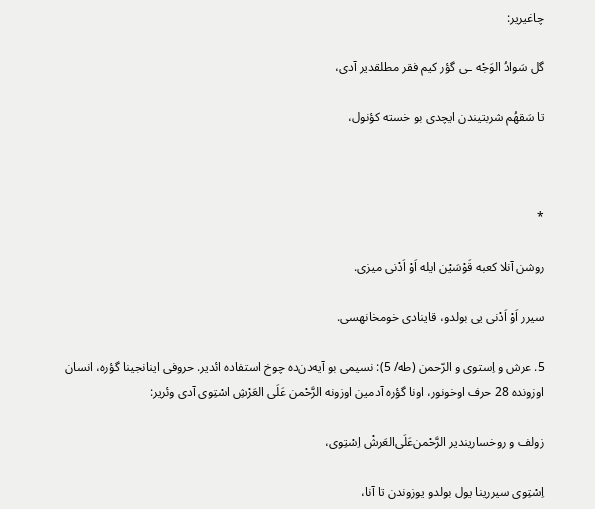چاغیریر:

گل سَوادُ الوَجْه ـی گؤر کیم فقر مطلقدیر آدی،

تا سَقهُم شربتیندن ایچدی بو خسته کؤنول،



*

روشن آنلا کعبه قَوْسَیْن ایله اَوْ اَدْنی میزی.

سیرر اَوْ اَدْنی یی بولدو، قاینادی خومخانهسی.

5. عرش و اِستوی و الرّحمن (طه/ 5): نسیمی بو آیه‌دن‌ده چوخ استفاده ائدیر. حروفی اینانجینا گؤره، انسان اوزونده 28 حرف اوخونور، اونا گؤره آدمین اوزونه الرَّحْمن عَلَی العَرْشِ اسْتِوی آدی وئریر:

زولف و روخساریندیر الرَّحْمن‌عَلَی‌العَرشْ ‌اِسْتِوی،

اِسْتِوی سیررینا یول بولدو یوزوندن تا آنا،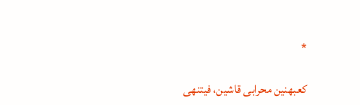*

کعبهنین محرابی قاشین، فیتنهی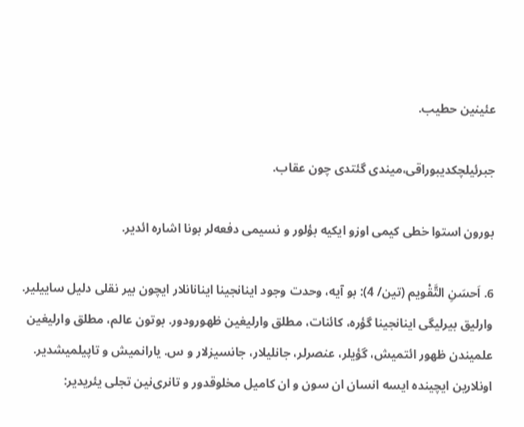عئینین حطیب.

جبرئیلچکدیبوراقی،میندی گئتدی چون عقاب.

بورون استوا خطی کیمی اوزو ایکیه بؤلور و نسیمی دفعه‌لر بونا اشاره ائدیر.

6. اَحسَنِ التَّقْویم (تین/ 4): بو آیه، وحدت وجود اینانجینا اینانانلار ایچون بیر نقلی دلیل ساییلیر. وارلیق بیرلیگی اینانجینا گؤره، کائنات، مطلق وارلیغین ظهورودور. بوتون عالم، مطلق وارلیغین علمیندن ظهور ائتمیش، گؤیلر، عنصرلر، جانلیلار، جانسیزلار و س. یارانمیش و تاپیلمیشدیر. اونلارین ایچینده ایسه انسان ان سون و ان کامیل مخلوقدور و تانری‌نین تجلی یئریدیر: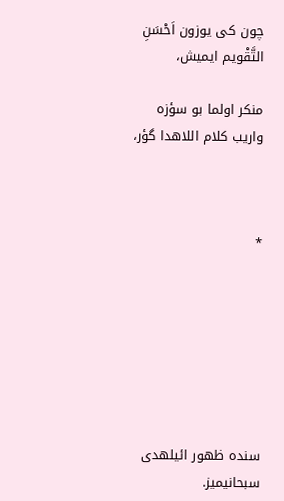چون کی یوزون اَحْسَنِ التَّقْویم ایمیش،

منکر اولما بو سؤزه واریب کلام اللاهدا گؤر،



*







سنده ظهور ائیلهدی سبحانیمیز.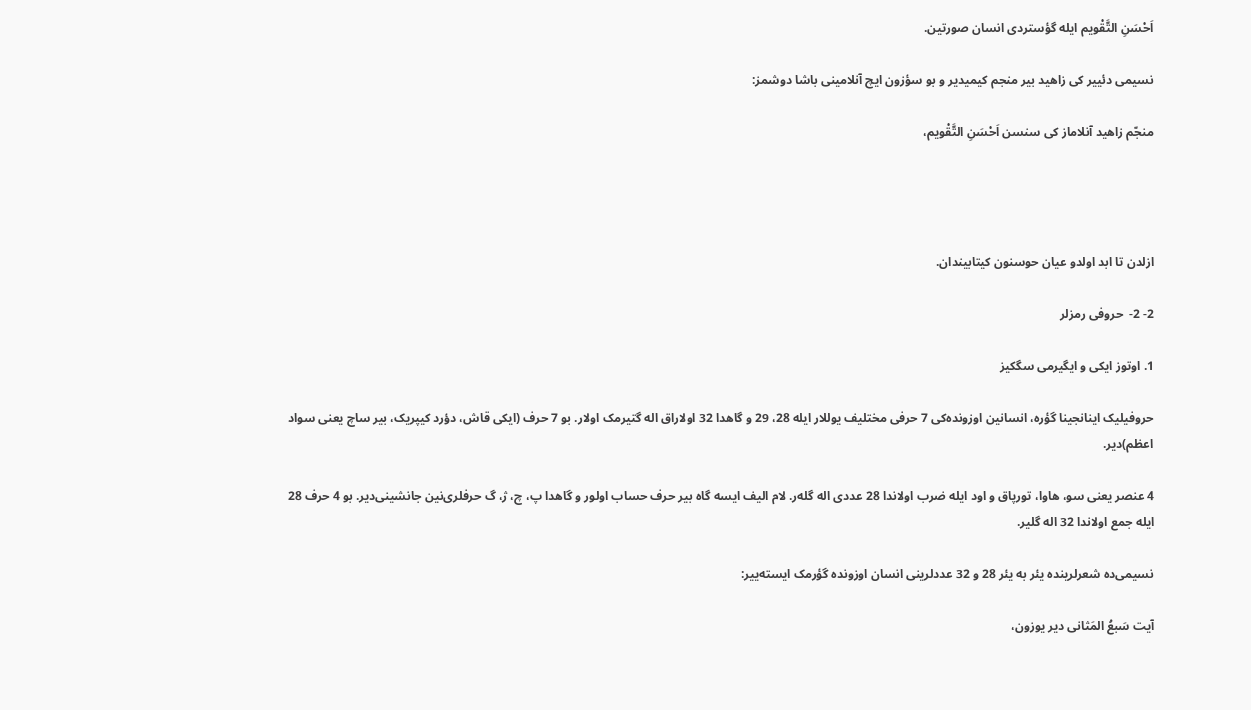اَحْسَنِ التَّقْویم ایله گؤستردی انسان صورتین.

نسیمی دئییر کی زاهید بیر منجم کیمیدیر و بو سؤزون ایچ آنلامینی باشا دوشمز:

منجّم زاهید آنلاماز کی سنسن اَحْسَنِ التَّقْویم،




ازلدن تا ابد اولدو عیان حوسنون کیتابیندان.

2- 2-  حروفی رمزلر

1. اوتوز ایکی و ایگیرمی سگکیز

حروفیلیک اینانجینا گؤره، انسانین اوزونده‌کی 7 حرفی مختلیف یوللار ایله 28، 29 و گاهدا 32 اولاراق اله گتیرمک اولار. بو 7 حرف (ایکی قاش، دؤرد کیپریک، بیر ساچ یعنی سواد اعظم)دیر.

4 عنصر یعنی سو، هاوا، تورپاق و اود ایله ضرب اولاندا 28 عددی اله گله‌ر. لام الیف ایسه گاه بیر حرف حساب اولور و گاهدا پ، چ، ژ، گ حرفلری‌نین جانشینی‌دیر. بو 4 حرف 28 ایله جمع اولاندا 32 اله گلیر.

نسیمی‌ده شعرلرینده یئر به یئر 28 و 32 عددلرینی انسان اوزونده گؤرمک ایسته‌ییر:

آیت سَبعُ المَثانی دیر یوزون،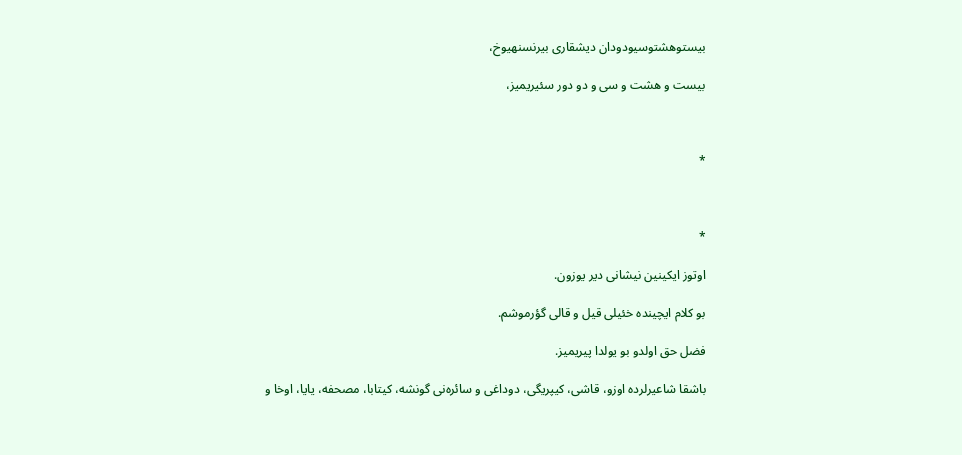بیستوهشتوسیودودان دیشقاری بیرنسنهیوخ،

بیست و هشت و سی و دو دور سئیریمیز،



*



*

اوتوز ایکینین نیشانی دیر یوزون.

بو کلام ایچینده خئیلی قیل و قالی گؤرموشم.

فضل حق اولدو بو یولدا پیریمیز.

باشقا شاعیرلرده اوزو، قاشی، کیپریگی، دوداغی و سائره‌نی گونشه، کیتابا، مصحفه، یایا، اوخا و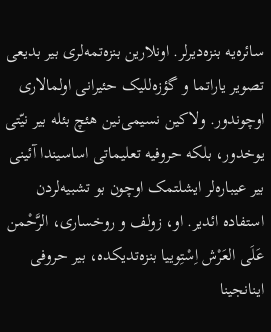سائره‌یه بنزه‌دیرلر. اونلارین بنزه‌تمه‌لری بیر بدیعی تصویر یاراتما و گؤزه‌للیک حئیرانی اولمالاری اوچوندور. ولاکین نسیمی‌نین هئچ بئله بیر نیّتی یوخدور، بلکه حروفیه تعلیماتی اساسیندا آئینی بیر عیباره‌لر ایشلتمک اوچون بو تشبیه‌لردن استفاده ائدیر. او، زولف و روخساری، الرَّحْمن عَلَی العَرْش اِسْتِوییا بنزه‌تدیکده، بیر حروفی اینانجینا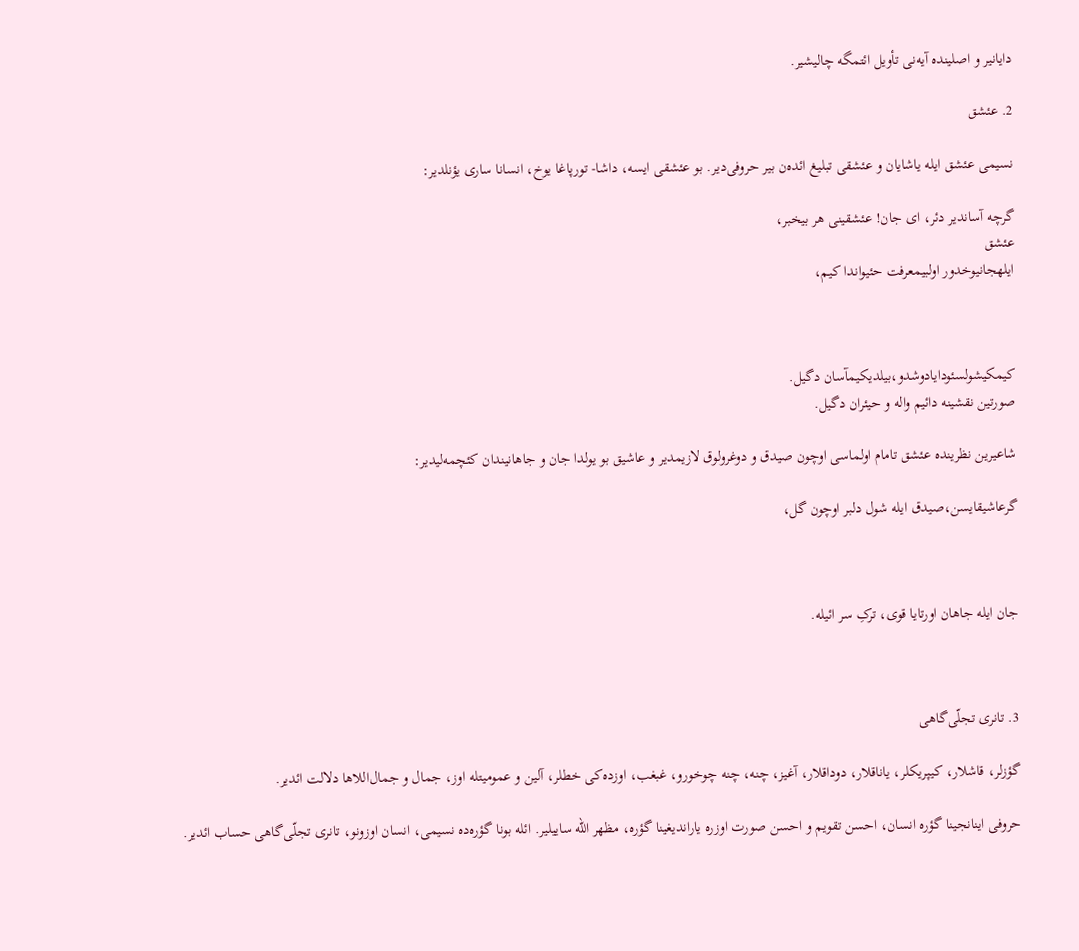دایانیر و اصلینده آیه‌نی تأویل ائتمگه چالیشیر.

2. عئشق

نسیمی عئشق ایله یاشایان و عئشقی تبلیغ ائده‌ن بیر حروفی‌دیر. بو عئشقی ایسه، داشا- تورپاغا یوخ، انسانا ساری یؤنلدیر:

گرچه آساندیر دئر، ای جان! عئشقینی هر بیخبر،
عئشق
ایلهجانیوخدور اولبیمعرفت حئیواندا کیم،



کیمکیشولسئودایادوشدو،بیلدیکیمآسان دگیل.
صورتین نقشینه دائیم واله و حیئران دگیل.

شاعیرین نظرینده عئشق تامام اولماسی اوچون صیدق و دوغرولوق لازیمدیر و عاشیق بو یولدا جان و جاهانیندان کئچمه‌لیدیر:

گرعاشیقایسن،صیدق ایله شول دلبر اوچون گل،



جان ایله جاهان اورتایا قوی، ترکِ سر ائیله.



3. تانری تجلّی‌گاهی

گؤزلر، قاشلار، کیپریکلر، یاناقلار، دوداقلار، آغیز، چنه، چنه چوخورو، غبغب، اوزده‌کی خطلر، آلین و عمومیتله اوز، جمال و جمال‌اللاها دلالت ائدیر.

حروفی اینانجینا گؤره انسان، احسن تقویم و احسن صورت اوز‌ره یاراندیغینا گؤره، مظهر الله ساییلیر. ائله بونا گؤره‌ده نسیمی، انسان اوزونو، تانری تجلّی‌گاهی حساب ائدیر.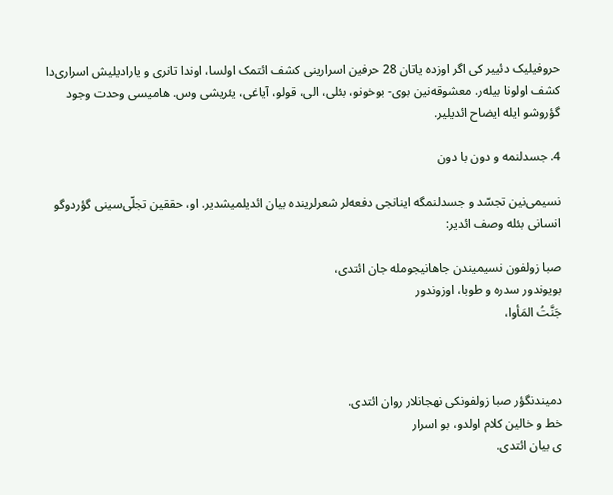حروفیلیک دئییر کی اگر اوزده یاتان 28 حرفین اسرارینی کشف ائتمک اولسا، اوندا تانری و یارادیلیش اسراری‌دا کشف اولونا بیله‌ر. معشوقه‌نین بوی- بوخونو، بئلی، الی، قولو، آیاغی، یئریشی ‌وس. هامیسی وحدت وجود گؤروشو ایله ایضاح ائدیلیر.

4. جسدلنمه و دون با دون

نسیمی‌نین تجسّد و جسدلنمگه اینانجی دفعه‌لر شعرلرینده بیان ائدیلمیشدیر. او، حققین تجلّی‌سینی گؤردوگو انسانی بئله وصف ائدیر:

صبا زولفون نسیمیندن جاهانیجومله جان ائتدی،
بویوندور سدره و طوبا، اوزوندور
جَنَّتُ المَأوا،



دمیندنگؤر صبا زولفونکی نهجانلار روان ائتدی.
خط و خالین کلام اولدو، بو اسرار
ی بیان ائتدی.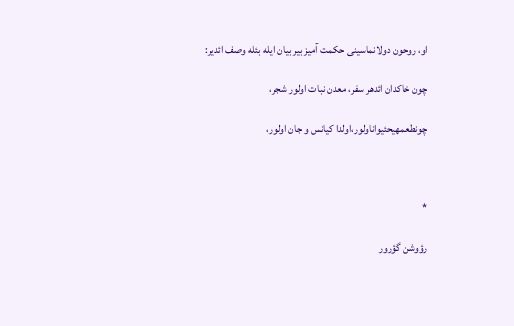او، روحون دولانماسینی حکمت آمیز بیر بیان ایله بئله وصف ائدیر:

چون خاکدان ائدهر سفر، معدن نبات اولور شجر،

چونطعمهیحئیواناولور،اولدا کیانس و جان اولور،



*

رؤوشن گؤرور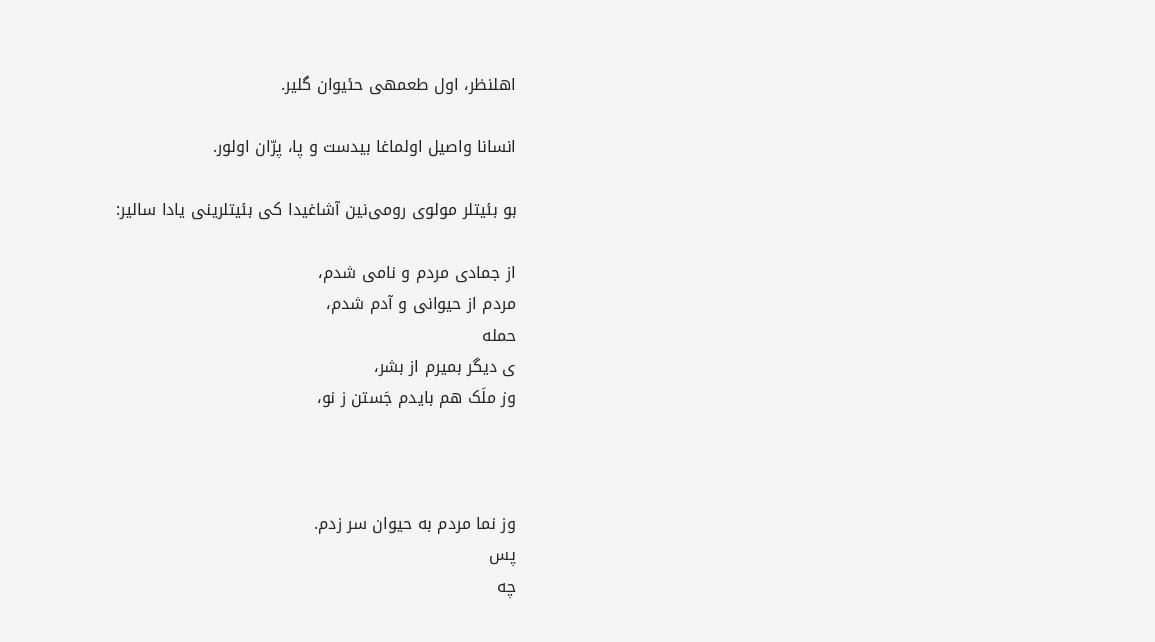اهلنظر، اول طعمهی حئیوان گلیر.

انسانا واصیل اولماغا بیدست و پا، پرّان اولور.

بو بئیتلر مولوی رومی‌نین آشاغیدا کی بئیتلرینی یادا سالیر:

از جمادی مردم و نامی شدم،
مردم از حیوانی و آدم شدم،
حمله
ی دیگر بمیرم از بشر،
وز ملَک هم بایدم جَستن ز نو،



وز نما مردم به حیوان سر زدم.
پس
چه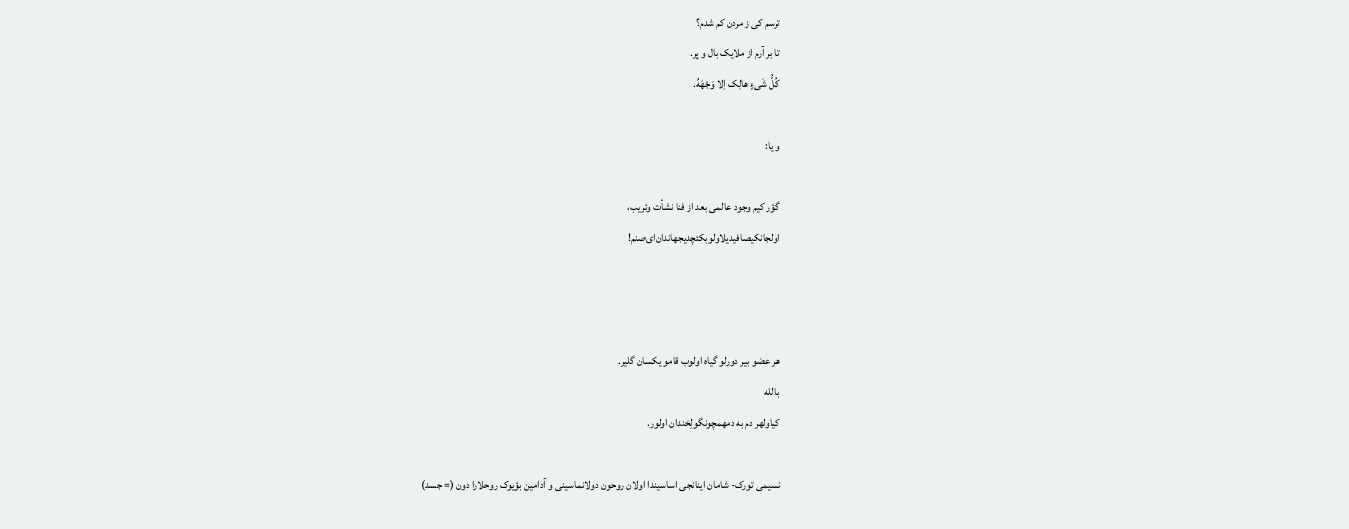ترسم کی ز مردن کم شدم؟
تا بر آرم از ملایک بال و پر.
کُلُّ شَیءٍ هالِک اِلا وَجْهَهُ.

و یا:

گؤر کیم وجود عالمی بعد از فنا نشأت وئریب،
اولجانکیصافیدیلاولوبکئچدیجهاندان‌ای‌صنم!



هر عضو بیر دورلو گیاه اولوب قامو یکسان گلیر.
بالله
کیاولهر دم به دمهمچونگولِخندان اولور.

نسیمی تورک- شامان اینانجی اساسیندا اولان روحون دولانماسینی و آدامین بؤیوک روحلارا دون (= جسد)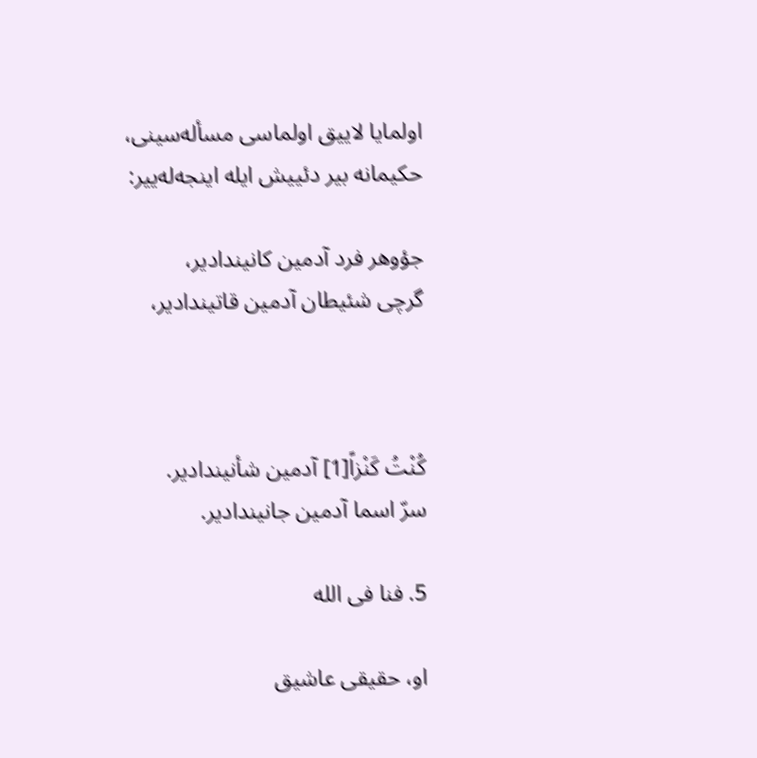اولمایا لاییق اولماسی مسأله‌سینی، حکیمانه بیر دئییش ایله اینجه‌له‌ییر:

جؤوهر فرد آدمین کانیندادیر،
گرچی شئیطان آدمین قاتیندادیر،



کُنْتُ کَنْزاً[1] آدمین شأنیندادیر.
سرّ اسما آدمین جانیندادیر.

5. فنا فی الله

او، حقیقی عاشیق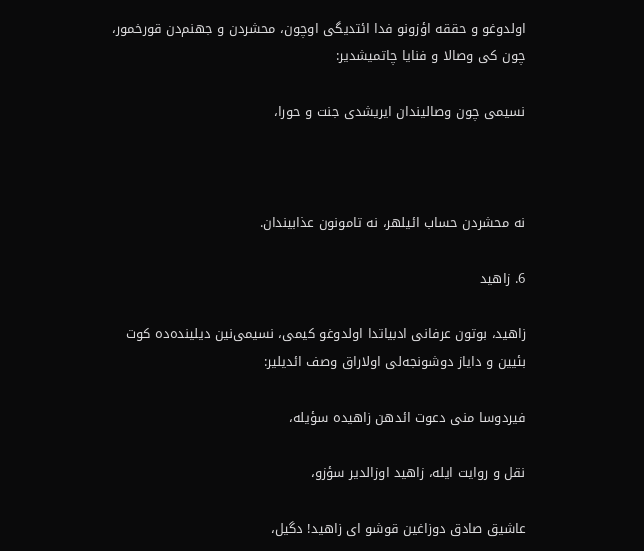اولدوغو و حققه اؤزونو فدا ائتدیگی اوچون، محشردن و جهنم‌دن قورخمور، چون کی وصالا و فنایا چاتمیشدیر:

نسیمی چون وصالیندان ایریشدی جنت و حورا،



نه محشردن حساب ائیلهر، نه تامونون عذابیندان.

6. زاهید

زاهید، بوتون عرفانی ادبیاتدا اولدوغو کیمی، نسیمی‌نین دیلینده‌ده کوت بئیین و دایاز دوشونجه‌لی اولاراق وصف ائدیلیر:

فیردوسا منی دعوت ائدهن زاهیده سؤیله،

نقل و روایت ایله، زاهید اوزالدیر سؤزو،

عاشیق صادق دوزاغین قوشو ای زاهید! دگیل،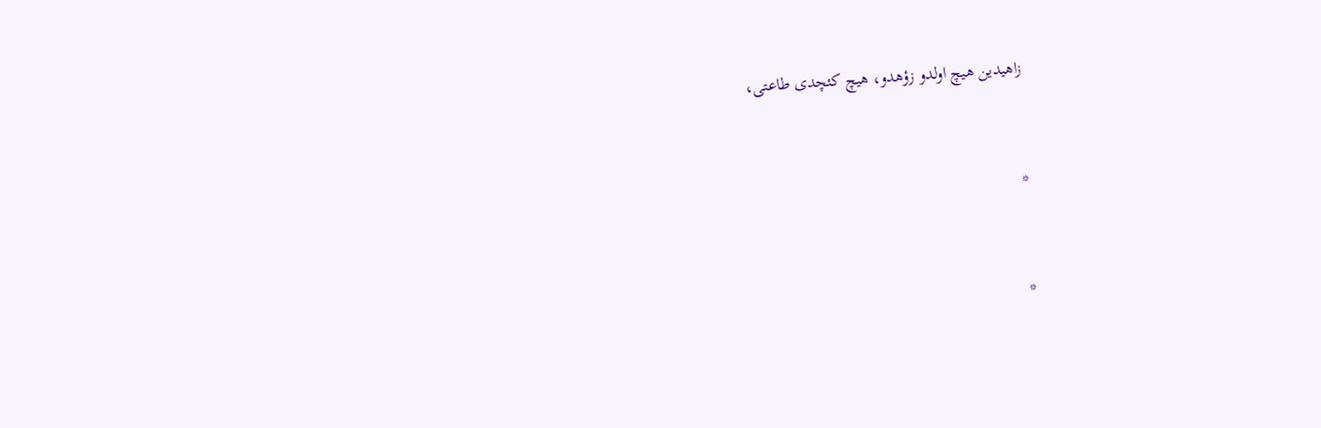زاهیدین هیچ اولدو زؤهدو، هیچ کئچدی طاعتی،



*



*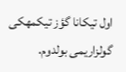اول تیکانا گؤز تیکمهکی گولزاریمی بولدوم.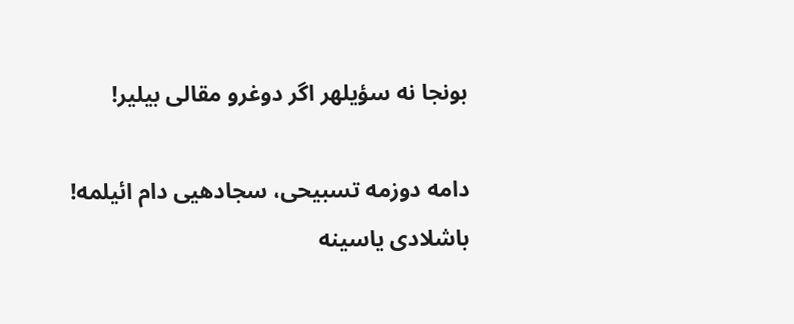بونجا نه سؤیلهر اگر دوغرو مقالی بیلیر!

دامه دوزمه تسبیحی، سجادهیی دام ائیلمه!
باشلادی یاسینه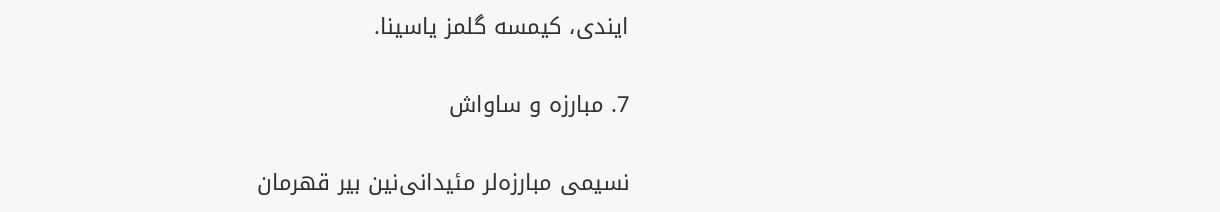ایندی، کیمسه گلمز یاسینا.

7. مبارزه و ساواش

نسیمی مبارزه‌لر مئیدانی‌‌نین بیر قهرمان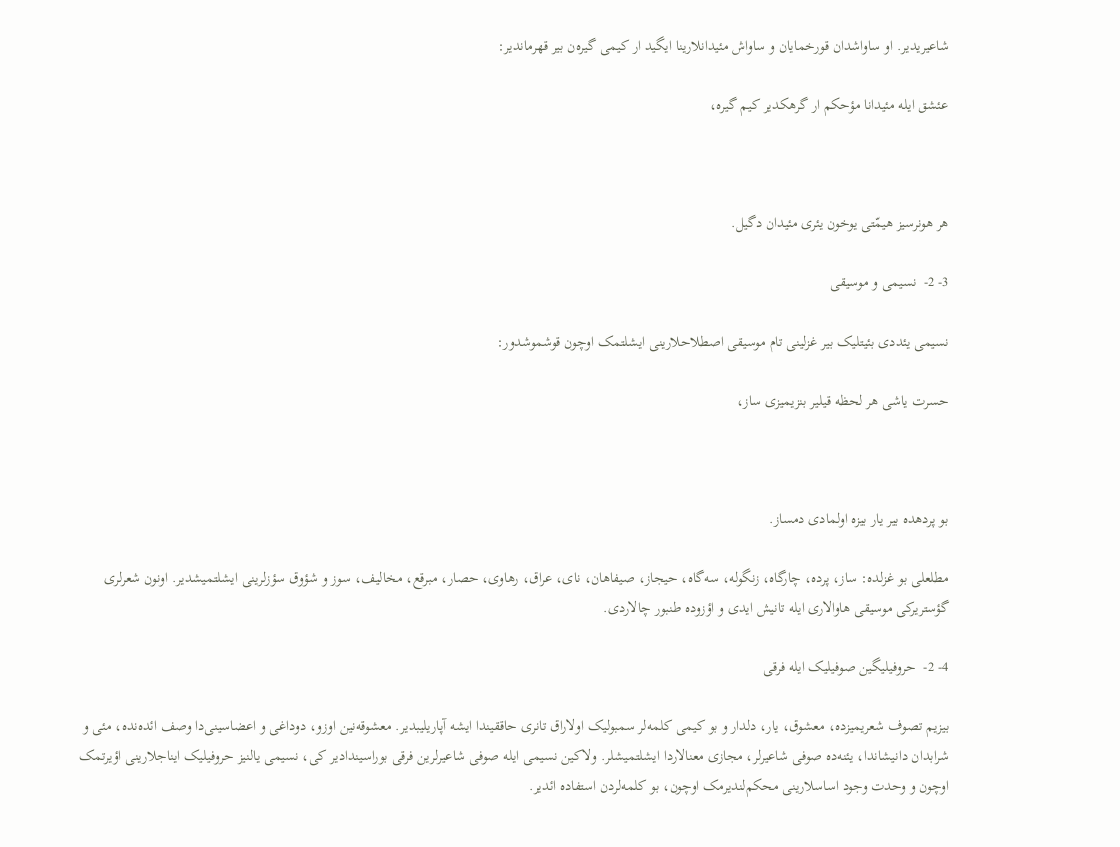شاعیریدیر. او ساواشدان قورخمایان و ساواش مئیدانلارینا ایگید ار کیمی گیره‌ن بیر قهرماندیر:

عئشق ایله مئیدانا مؤحکم ار گرهکدیر کیم گیره،



هر هونرسیز هیمّتی یوخون یئری مئیدان دگیل.

3- 2-  نسیمی و موسیقی

نسیمی یئددی بئیتلیک بیر غزلینی تام موسیقی اصطلاحلارینی ایشلتمک اوچون قوشموشدور:

حسرت یاشی هر لحظه قیلیر بنزیمیزی ساز،



بو پردهده بیر یار بیزه اولمادی دمساز.

مطلعلی بو غزلده: ساز، پرده، چارگاه، زنگوله، سه‌گاه، حیجاز، صیفاهان، نای، عراق، رهاوی، حصار، مبرقع، مخالیف، سوز و شؤوق سؤزلرینی ایشلتمیشدیر. اونون شعرلری گؤستریرکی موسیقی هاوالاری ایله تانیش ایدی و اؤزوده طنبور چالاردی.

4- 2-  حروفیلیگین صوفیلیک ایله فرقی

بیزیم تصوف شعریمیزده، معشوق، یار، دلدار و بو کیمی کلمه‌لر سمبولیک اولاراق تانری حاققیندا ایشه آپاریلیبدیر. معشوقه‌نین اوزو، دوداغی و اعضاسینی‌دا وصف ائده‌نده، مئی و شرابدان دانیشاندا، یئنه‌ده صوفی شاعیرلر، مجازی معنالاردا ایشلتمیشلر. ولاکین نسیمی ایله صوفی شاعیرلرین فرقی بوراسیندادیر کی، نسیمی یالنیز حروفیلیک ایناجلارینی اؤیرتمک اوچون و وحدت وجود اساسلارینی محکم‌لندیرمک اوچون، بو کلمه‌لردن استفاده ائدیر.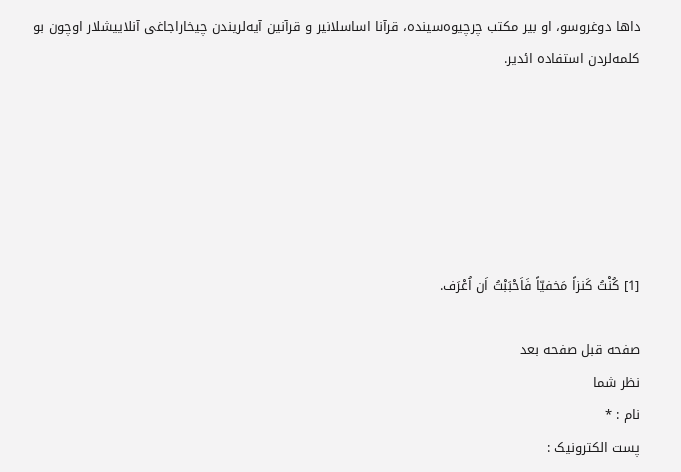داها دوغروسو، او بیر مکتب چرچیوه‌سینده، قرآنا اساسلانیر و قرآنین آیه‌لریندن چیخاراجاغی آنلاییشلار اوچون بو کلمه‌لردن استفاده ائدیر.






[1] کُنْتُ کَنزاً مَخفیّاً فَاَحْبَبْتُ اَن اُعْرَف.

صفحه قبل صفحه بعد
نظر شما
نام : *
پست الکترونیک :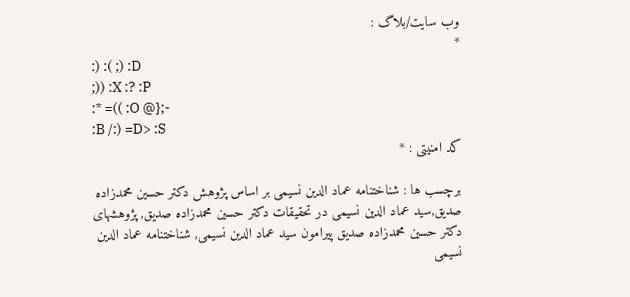وب سایت/بلاگ :
*
:) :( ;) :D
;)) :X :? :P
:* =(( :O @};-
:B /:) =D> :S
کد امنیتی : *

برچسب ها : شناختنامه عماد الدین نسیمی بر اساس پژوهش دکتر حسین محمدزاده صدیق,سید عماد الدین نسیمی در تحقیقات دکتر حسین محمدزاده صدیق, پژوهشهای دکتر حسین محمدزاده صدیق پیرامون سید عماد الدین نسیمی, شناختنامه عماد الدین نسیمی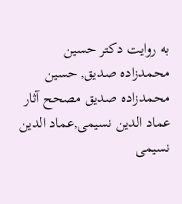به روایت دکتر حسین محمدزاده صدیق, حسین محمدزاده صدیق مصحح آثار عماد الدین نسیمی,عماد الدین نسیمی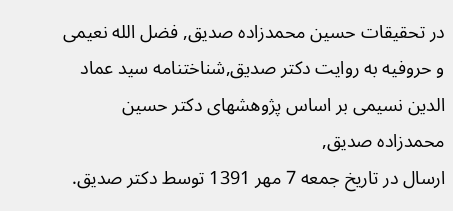در تحقیقات حسین محمدزاده صدیق, فضل الله نعیمی و حروفیه به روایت دکتر صدیق,شناختنامه سید عماد الدین نسیمی بر اساس پژوهشهای دکتر حسین محمدزاده صدیق,
ارسال در تاريخ جمعه 7 مهر 1391 توسط دکتر صدیق.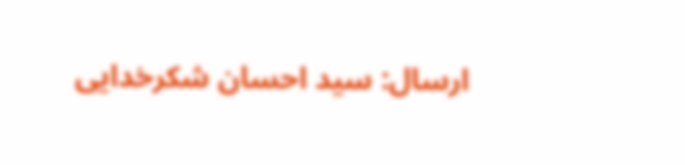ارسال: سید احسان شکرخدایی